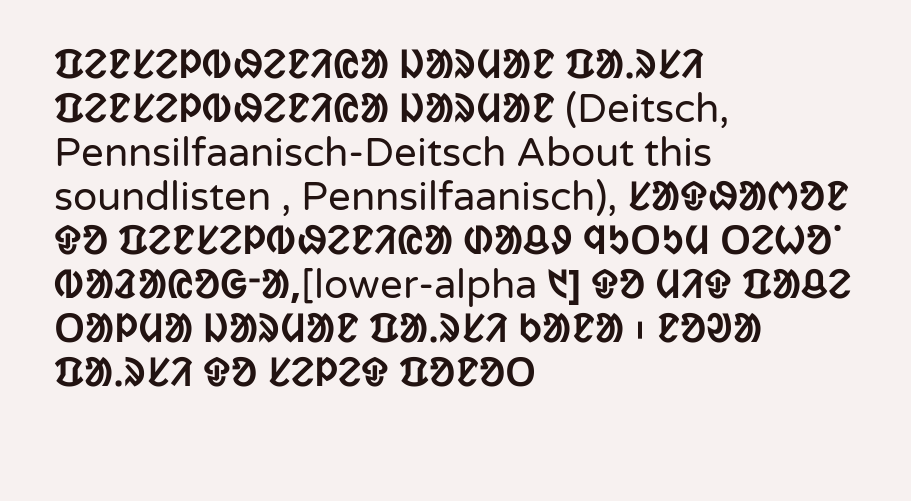ᱯᱮᱱᱥᱮᱞᱵᱷᱮᱱᱤᱭᱟ ᱡᱟᱨᱢᱟᱱ ᱯᱟᱹᱨᱥᱤ
ᱯᱮᱱᱥᱮᱞᱵᱷᱮᱱᱤᱭᱟ ᱡᱟᱨᱢᱟᱱ (Deitsch, Pennsilfaanisch-Deitsch About this soundlisten , Pennsilfaanisch), ᱥᱟᱫᱷᱟᱬᱚᱱ ᱫᱚ ᱯᱮᱱᱥᱮᱞᱵᱷᱮᱱᱤᱭᱟ ᱰᱟᱪᱽ ᱧᱩᱛᱩᱢ ᱛᱮᱦᱚᱸ ᱵᱟᱲᱟᱭᱚᱜᱼᱟ,[lower-alpha ᱑] ᱫᱚ ᱢᱤᱫ ᱯᱟᱪᱮ ᱛᱟᱞᱢᱟ ᱡᱟᱨᱢᱟᱱ ᱯᱟᱹᱨᱥᱤ ᱠᱟᱱᱟ ᱾ ᱱᱚᱣᱟ ᱯᱟᱹᱨᱥᱤ ᱫᱚ ᱥᱮᱞᱮᱫ ᱯᱚᱱᱚᱛ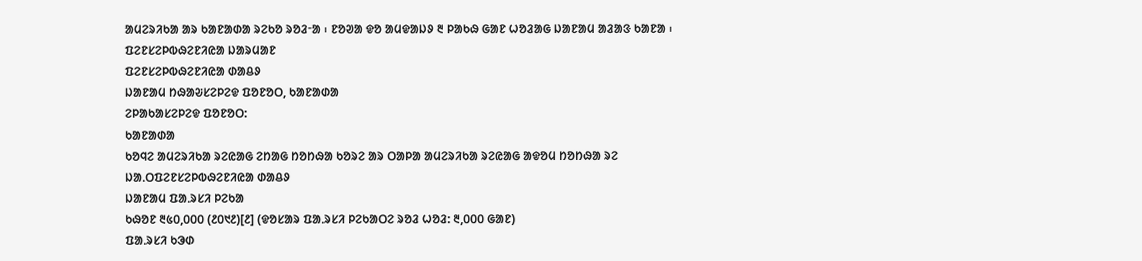ᱟᱢᱮᱨᱤᱠᱟ ᱟᱨ ᱠᱟᱱᱟᱰᱟ ᱨᱮᱠᱚ ᱨᱚᱲᱼᱟ ᱾ ᱱᱚᱣᱟ ᱫᱚ ᱟᱢᱫᱟᱡᱽ ᱓ ᱞᱟᱠᱷ ᱜᱟᱱ ᱦᱚᱲᱟᱜ ᱡᱟᱱᱟᱢ ᱟᱲᱟᱝ ᱠᱟᱱᱟ ᱾
ᱯᱮᱱᱥᱮᱞᱵᱷᱮᱱᱤᱭᱟ ᱡᱟᱨᱢᱟᱱ
ᱯᱮᱱᱥᱮᱞᱵᱷᱮᱱᱤᱭᱟ ᱰᱟᱪᱽ
ᱡᱟᱱᱟᱢ ᱴᱷᱟᱶᱥᱮᱞᱮᱫ ᱯᱚᱱᱚᱛ, ᱠᱟᱱᱟᱰᱟ
ᱮᱞᱟᱠᱟᱥᱮᱞᱮᱫ ᱯᱚᱱᱚᱛ:
ᱠᱟᱱᱟᱰᱟ
ᱠᱚᱧᱮ ᱟᱢᱮᱨᱤᱠᱟ ᱨᱮᱭᱟᱜ ᱮᱴᱟᱜ ᱴᱚᱴᱷᱟ ᱠᱚᱨᱮ ᱟᱨ ᱛᱟᱞᱟ ᱟᱢᱮᱨᱤᱠᱟ ᱨᱮᱭᱟᱜ ᱟᱫᱚᱢ ᱴᱚᱴᱷᱟ ᱨᱮ
ᱡᱟᱹᱛᱯᱮᱱᱥᱮᱞᱵᱷᱮᱱᱤᱭᱟ ᱰᱟᱪᱽ
ᱡᱟᱱᱟᱢ ᱯᱟᱹᱨᱥᱤ ᱞᱮᱠᱟ
ᱠᱷᱚᱱ ᱓᱕᱐,᱐᱐᱐ (᱒᱐᱑᱒)[᱒] (ᱫᱚᱥᱟᱨ ᱯᱟᱹᱨᱥᱤ ᱞᱮᱠᱟᱛᱮ ᱨᱚᱲ ᱦᱚᱲ: ᱓,᱐᱐᱐ ᱜᱟᱱ)
ᱯᱟᱹᱨᱥᱤ ᱠᱳᱰ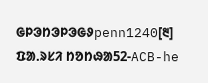ᱜᱞᱳᱴᱳᱞᱳᱜᱽpenn1240[᱓]
ᱯᱟᱹᱨᱥᱤ ᱴᱚᱴᱷᱟ52-ACB-he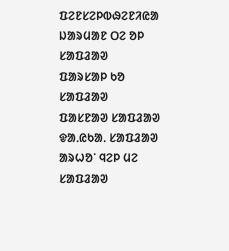ᱯᱮᱱᱥᱮᱞᱵᱷᱮᱱᱤᱭᱟ ᱡᱟᱨᱢᱟᱱ ᱛᱮ ᱚᱞ ᱥᱟᱯᱲᱟᱣ
ᱯᱟᱨᱥᱟᱞ ᱠᱚ ᱥᱟᱯᱲᱟᱣ
ᱯᱟᱥᱱᱟᱣ ᱥᱟᱯᱲᱟᱣ
ᱫᱟᱹᱭᱠᱟᱹ ᱥᱟᱯᱲᱟᱣ
ᱟᱨᱦᱚᱸ ᱧᱮᱞ ᱢᱮ ᱥᱟᱯᱲᱟᱣ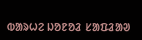ᱵᱟᱨᱦᱮ ᱡᱚᱱᱚᱲ ᱥᱟᱯᱲᱟᱣ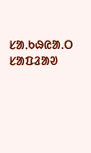ᱥᱟᱹᱠᱷᱭᱟᱹᱛ ᱥᱟᱯᱲᱟᱣ